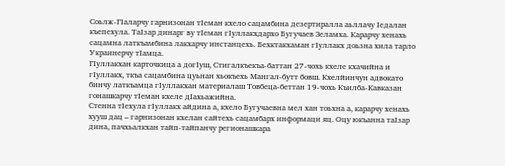Соьлж-ГIаларчу гарнизонан тIеман кхело сацамбина дезертиралла аьллачу Iедалан къепехула. ТаIзар динарг ву тIеман гIуллакхдархо Бугучаев Зеламха. Карарчу хенахь сацамна латкъамбина лакхарчу инстанцехь. Бехктакхаман гIуллакх доьзна хила тарло Украинерчу тIамца.
ГIуллакхан карточкица а догIуш, Стигалкъекъа-баттан 27-чохь кхеле кхачийна и гIуллакх, ткъа сацамбина цуьнан хьокъехь Мангал-бутт бовш. Кхелйинчун адвокато бинчу латкъамца гIуллакхан материалаш Товбеца-беттан 19-чохь Къилба-Кавказан гонашкарчу тIеман кхеле дIахьажийна.
Стенна тIехула гIуллакх айдина а, кхело Бугучаевна мел хан тоьхна а, карарчу хенахь хууш дац – гарнизонан кхелан сайтехь сацамбарх информаци яц. Оцу юкъанна таIзар дина, пачхьалкхан тайп-тайпанчу регионашкара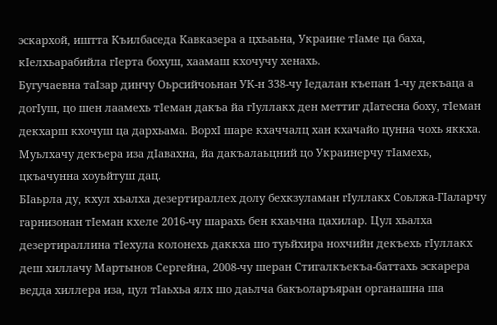эскархой, иштта Къилбаседа Кавказера а цхьаьна, Украине тIаме ца баха, кIелхьарабийла гIерта бохуш, хаамаш кхочучу хенахь.
Бугучаевна таIзар динчу Оьрсийчоьнан УК-н 338-чу Iедалан къепан 1-чу декъаца а догIуш, цо шен лаамехь тIеман дакъа йа гIуллакх ден меттиг дIатесна боху, тIеман декхарш кхочуш ца дархьама. ВорхI шаре кхаччалц хан кхачайо цунна чохь яккха. Муьлхачу декъера иза дIавахна, йа дакъалаьцний цо Украинерчу тIамехь, цкъачунна хоуьйтуш дац.
БIаьрла ду, кхул хьалха дезертираллех долу бехкзуламан гIуллакх Соьлжа-ГIаларчу гарнизонан тIеман кхеле 2016-чу шарахь бен кхаьчна цахилар. Цул хьалха дезертираллина тIехула колонехь даккха шо туьйхира нохчийн декъехь гIуллакх деш хиллачу Мартынов Сергейна, 2008-чу шеран Стигалкъекъа-баттахь эскарера ведда хиллера иза, цул тIаьхьа ялх шо даьлча бакъоларъяран органашна ша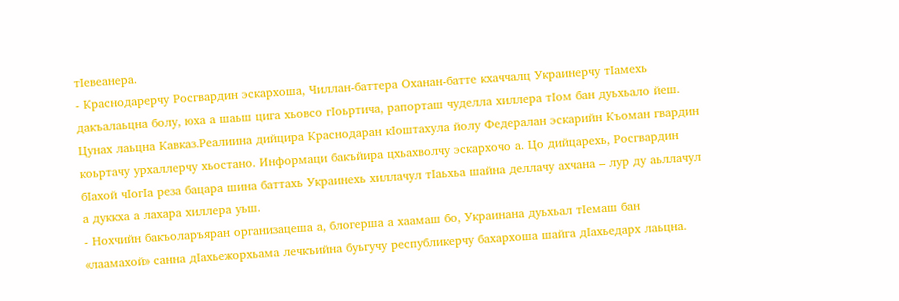тIевеанера.
- Краснодарерчу Росгвардин эскархоша, Чиллан-баттера Оханан-батте кхаччалц Украинерчу тIамехь дакъалаьцна болу, юха а шаьш цига хьовсо гIоьртича, рапорташ чуделла хиллера тIом бан дуьхьало йеш. Цунах лаьцна Кавказ.Реалиина дийцира Краснодаран кIоштахула йолу Федералан эскарийн Къоман гвардин коьртачу урхаллерчу хьостано. Информаци бакъйира цхьахволчу эскархочо а. Цо дийцарехь, Росгвардин бIахой чIогIа реза бацара шина баттахь Украинехь хиллачул тIаьхьа шайна деллачу ахчана – лур ду аьллачул а дуккха а лахара хиллера уьш.
- Нохчийн бакъоларъяран организацеша а, блогерша а хаамаш бо, Украинана дуьхьал тIемаш бан «лаамахой» санна дIахьежорхьама лечкъийна буьгучу республикерчу бахархоша шайга дIахьедарх лаьцна.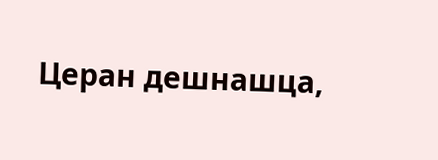Церан дешнашца,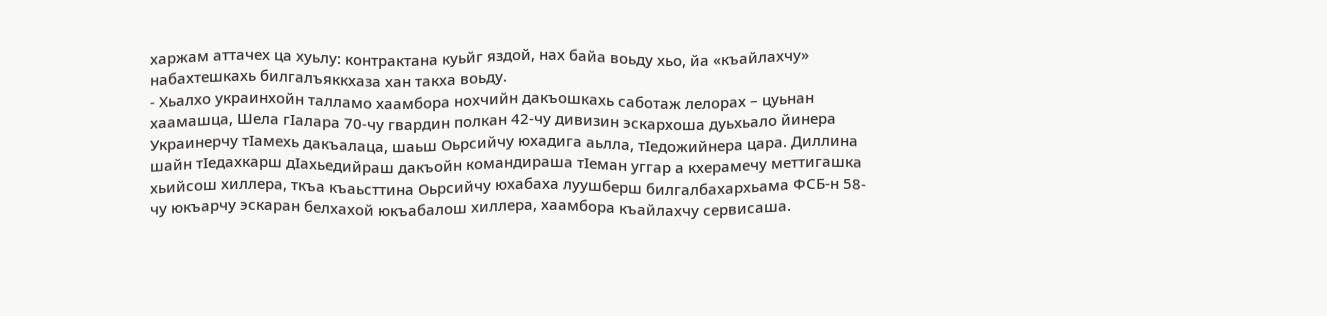харжам аттачех ца хуьлу: контрактана куьйг яздой, нах байа воьду хьо, йа «къайлахчу» набахтешкахь билгалъяккхаза хан такха воьду.
- Хьалхо украинхойн талламо хаамбора нохчийн дакъошкахь саботаж лелорах – цуьнан хаамашца, Шела гIалара 70-чу гвардин полкан 42-чу дивизин эскархоша дуьхьало йинера Украинерчу тIамехь дакъалаца, шаьш Оьрсийчу юхадига аьлла, тIедожийнера цара. Диллина шайн тIедахкарш дIахьедийраш дакъойн командираша тIеман уггар а кхерамечу меттигашка хьийсош хиллера, ткъа къаьсттина Оьрсийчу юхабаха луушберш билгалбахархьама ФСБ-н 58-чу юкъарчу эскаран белхахой юкъабалош хиллера, хаамбора къайлахчу сервисаша.